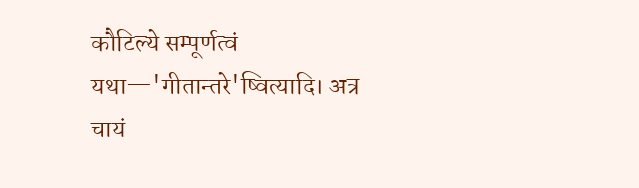कौटिल्ये सम्पूर्णत्वं यथा—'गीतान्तरे'ष्वित्यादि। अत्र चायं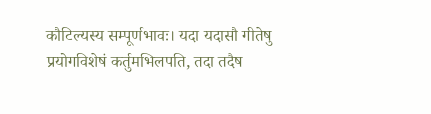कौटिल्यस्य सम्पूर्णभावः। यदा यदासौ गीतेषु प्रयोगविशेषं कर्तुमभिलपति, तदा तदैष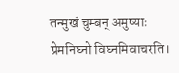तन्मुखं चुम्बन् अमुष्याः प्रेमनिघ्नो विघ्नमिवाचरति।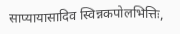साप्यायासादिव स्विन्नकपोलभित्तिः,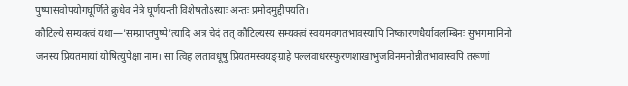पुष्पासवोपयोगघूर्णिते क्रुधेव नेत्रे घूर्णयन्ती विशेषतोऽस्याः अन्तः प्रमोदमुद्दीपयति।
कौटिल्ये सम्यक्त्वं यथा—'सम्प्राप्तपुष्पे'त्यादि अत्र चेदं तत् कौटिल्यस्य सम्यक्त्वं स्वयमवगतभावस्यापि निष्कारणधैर्यावलम्बिनः सुभगमानिनो जनस्य प्रियतमायां योषित्युपेक्षा नाम। सा त्विह लतावधूषु प्रियतमस्वयङ्ग्राहे पल्लवाधरस्फुरणशाखाभुजविनमनोन्नीतभावास्वपि तरूणां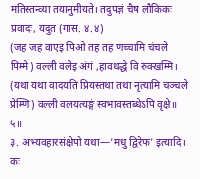मतिस्तन्व्या तयानुमीयते। तदुपज्ञं चैष लौकिकः प्रवादः, यदुत (गास. ४.४)
(जह जह वाएइ पिओ तह तह णच्चामि चंचले पिम्मे) वल्ली वलेइ अंगं ,हावथद्धे वि रुक्खम्मि।
(यथा यथा वादयति प्रियस्तथा तथा नृत्यामि चञ्चले प्रेम्णि) वल्ली वलयत्यङ्गं स्वभावस्तब्धेऽपि वृक्षे॥ ५॥
३. अभ्यवहारसंक्षेपो यथा—'मधु द्विरेफ' इत्यादि। कः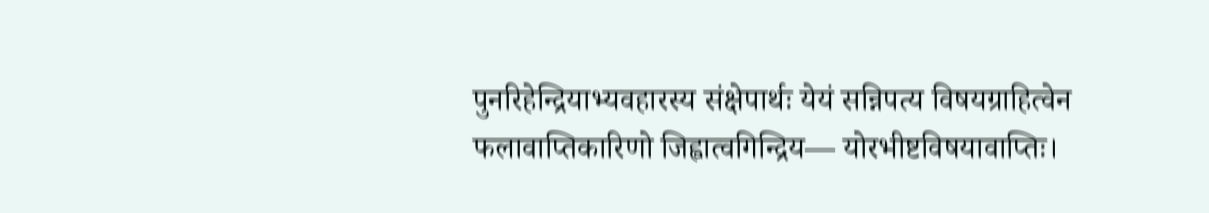पुनरिहेन्द्रियाभ्यवहारस्य संक्षेपार्थः येयं सन्निपत्य विषयग्राहित्वेन फलावाप्तिकारिणो जिह्वात्वगिन्द्रिय— योरभीष्टविषयावाप्तिः।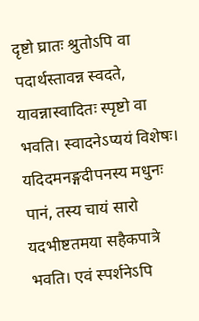दृष्टो घ्रातः श्रुतोऽपि वा पदार्थस्तावन्न स्वदते, यावन्नास्वादितः स्पृष्टो वा भवति। स्वादनेऽप्ययं विशेषः। यदिदमनङ्गदीपनस्य मधुनः पानं, तस्य चायं सारो यदभीष्टतमया सहैकपात्रे भवति। एवं स्पर्शनेऽपि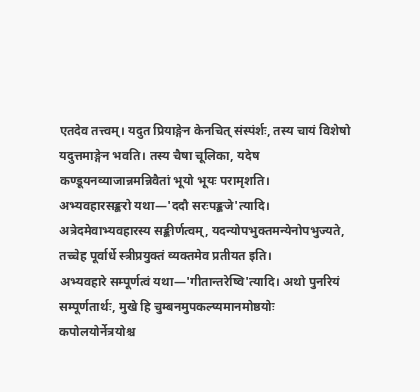एतदेव तत्त्वम्। यदुत प्रियाङ्गेन केनचित् संस्पंर्शः, तस्य चायं विशेषो यदुत्तमाङ्गेन भवति। तस्य चैषा चूलिका, यदेष कण्डूयनव्याजान्नमन्निवैतां भूयो भूयः परामृशति।
अभ्यवहारसङ्करो यथा—'ददौ सरःपङ्कजे'त्यादि। अत्रेदमेवाभ्यवहारस्य सङ्कीर्णत्वम्, यदन्योपभुक्तमन्येनोपभुज्यते, तच्चेह पूर्वार्धे स्त्रीप्रयुक्तं व्यक्तमेव प्रतीयत इति।
अभ्यवहारे सम्पूर्णत्वं यथा—'गीतान्तरेष्वि'त्यादि। अथो पुनरियं सम्पूर्णतार्थः, मुखे हि चुम्बनमुपकल्प्यमानमोष्ठयोः कपोलयोर्नेत्रयोश्च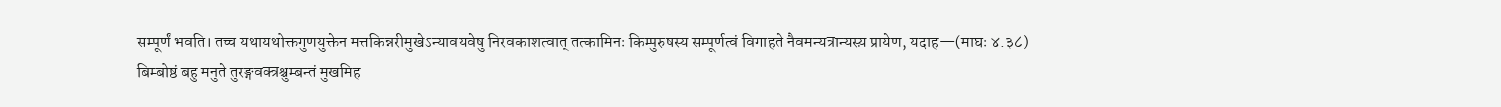सम्पूर्णं भवति। तच्च यथायथोक्तगुणयुक्तेन मत्तकिन्नरीमुखेऽन्यावयवेषु निरवकाशत्वात् तत्कामिनः किम्पुरुषस्य सम्पूर्णत्वं विगाहते नैवमन्यत्रान्यस्य़ प्रायेण, यदाह—(माघः ४.३८)
बिम्बोष्ठं बहु मनुते तुरङ्गवक्त्रश्चुम्बन्तं मुखमिह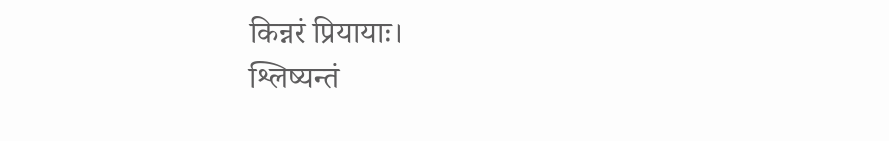किन्नरं प्रियायाः।
श्लिष्यन्तं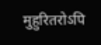मुहुरितरोऽपि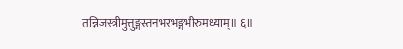तन्निजस्त्रीमुत्तुङ्गस्तनभरभङ्गभीरुमध्याम्॥ ६॥